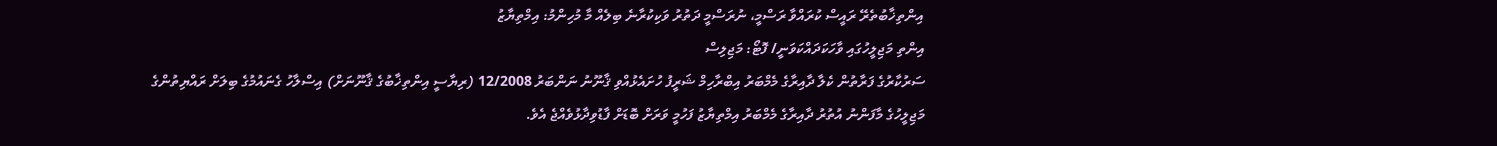އިންތިޚާބުތެރޭ ރައީސް ކުރައްވާ ރަސްމީ، ނުރަސްމީ ދަތުރު ވަކިކުރާނެ ބިލެއް މާ މުހިންމު: އިމްތިޔާޒު
އިންތި މަޖިލީހުގައި ވާހަކަދައްކަވަނީ/ ފޮޓޯ: މަޖިލިސް
ސަރުކާރުގެ ފަރާތުން ކެލާ ދާއިރާގެ މެމްބަރު އިބްރާހިމް ޝަރީފު ހުށައެޅުއްވި ޤާނޫނު ނަންބަރު 12/2008 (ރިޔާސީ އިންތިޚާބުގެ ޤާނޫނަށް) އިސްލާހު ގެނައުމުގެ ބިލަށް ރައްޔިތުންގެ މަޖިލީހުގެ މާފަންނު އުތުރު ދާއިރާގެ މެމްބަރު އިމްތިޔާޒު ފަހުމީ ވަރަށް ބޮޑަށް ފާޑުވިދާޅުވެއްޖެ އެވެ.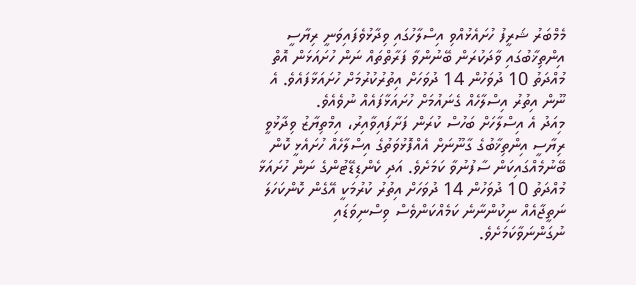މެމްބަރު ޝަރީފު ހުށައެޅުއްވި އިސްލާހުގައި ވިދާޅުވެފައިވަނީ ރިޔާސީ އިންތިޚާބުގައި ވާދަކުރަން ބޭނުންވާ ފަރާތްތައް ނަން ހުށައަޅަން އޮތް މުއްދަތު 10 ދުވަހުން 14 ދުވަހަށް އިތުރުކުރުމަށް ހުށައަޅާފައެވެ. އެ ނޫން އިތުރު އިސްލާހެއް ގެނައުމަށް ހުށައަޅާފައެއް ނުވެއެވެ.
މިއަދު އެ އިސްލާހަށް ބަހުސް ކުރަން ފަށާފައިވާއިރު، އިމްތިޔާޒު ވިދާޅުވީ ރިޔާސީ އިންތިޚާބުގެ ގާނޫނަށް އެއްފޮޅުވަތުގެ އިސްލާހެއް ހުށައެޅީ ކޮން ބޭނުމެއްގައިކަން ސާފުނުވާ ކަމަށެވެ. އަދި ކެންޑިޑޭޓުންގެ ނަން ހުށައަޅާ މުއްދަތު 10 ދުވަހުން 14 ދުވަހަށް އިތުރު ކުރުމަކީ އޭގެން ކޮންކަހަލަ ނަތީޖާއެއް ނިކުންނާނެ ކަމެއްކަންވެސް ވިސްނިވަޑައި ނުގަންނަވާކަމަށެވެ.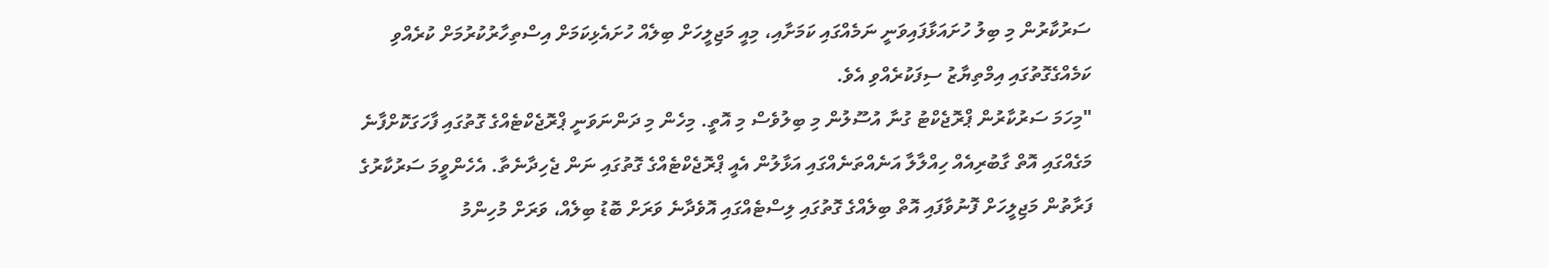ސަރުކާރުން މި ބިލު ހުށައަޅާފައިވަނީ ނަމެއްގައި ކަމަށާއި، މިއީ މަޖިލީހަށް ބިލެއް ހުށައެޅިކަމަށް އިސްތިހާރުކުރުމަށް ކުރެއްވި ކަމެއްގެގޮތުގައި އިމްތިޔާޒު ސިފަކުރެއްވި އެވެ.
"މިހަމަ ސަރުކާރުން ޕްރޮޖެކްޓު ގުނާ އުސޫލުން މި ބިލުވެސް މި އޮތީ. މިހެން މި ދަންނަވަނީ ޕްރޮޖެކްޓެއްގެ ގޮތުގައި ފާހަގަކޮށްފާނެ މަގެއްގައި އޮތް ގާބުރިއެއް ހިއްލާލާ އަނެއްތަނެއްގައި އަޅާލުން އެއީ ޕްރޮޖެކްޓެއްގެ ގޮތުގައި ނަން ޖެހިދާނެތާ. އެހެންވީމަ ސަރުކާރުގެ ފަރާތުން މަޖިލީހަށް ފޮނުވާފައި އޮތް ބިލެއްގެ ގޮތުގައި ލިސްޓެއްގައި އޮވެދާނެ ވަރަށް ބޮޑު ބިލެއް، ވަރަށް މުހިންމު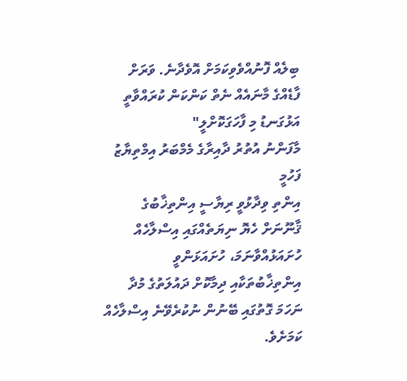ބިލެއް ފޮނުއްވެވިކަމަށް އޮވެދާނެ. ވަރަށް ފާޑެއްގެ މާނައެއް ނެތް ކަންކަން ކުރައްވާތީ އަޅުގަނޑު މި ފާހަގަކޮށްލީ"
މާފަންނު އުތުރު ދާއިރާގެ މެމްބަރު އިމްތިޔާޒު ފަހުމީ
އިންތި ވިދާޅުވީ ރިޔާސީ އިންތިޚާބުގެ ޤާނޫނަށް ހެޔޮ ނިޔަތެއްގައި އިސްލާހެއް ހުށައަޅުއްވާނަމަ، ހުށައަޅަންވީ އިންތިޚާބުތަކާއި ދިމާކޮށް ދައުލަތުގެ މުދާ ނަހަމަ ގޮތުގައި ބޭނުން ނުކުރެވޭނެ އިސްލާހެއް ކަމަށެވެ.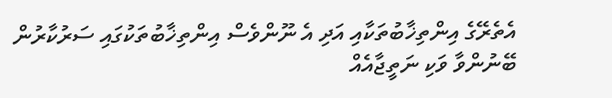އެތެރޭގެ އިންތިޚާބުތަކާއި އަދި އެ ނޫންވެސް އިންތިޚާބުތަކުގައި ސަރުކާރުން ބޭނުންވާ ވަކި ނަތީޖާއެއް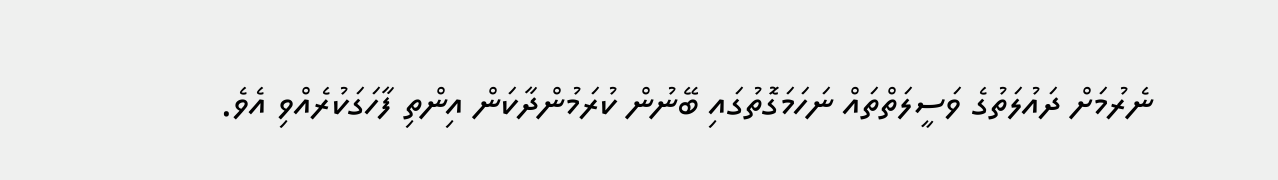ނެރުމަށް ދައުލަތުގެ ވަސީލަތްތައް ނަހަމަގޮތުގައި ބޭނުން ކުރަމުންދާކަން އިންތި ފާހަގަކުރެއްވި އެވެ.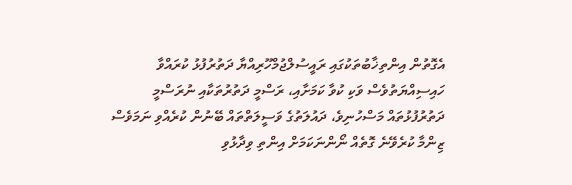އެގޮތުން އިންތިޚާބުތަކުގައި ރައީސުލްޖުމްހޫރިއްޔާ ދަތުރުފުޅު ކުރައްވާ ހައިސިއްޔަތުވެސް ވަކި ކުވާ ކަމަށާއި، ރަސްމީ ދަތުރުތަކާއި ނުރަސްމީ ދަތުރުފުޅުތައް މަސްހުނިވެ، ދައުލަތުގެ ވަސީލަތްތައް ބޭނުން ކުރެއްވި ނަމަވެސް ޒިންމާ ކުރެވޭނެ ގޮތެއް ނޯންނަކަމަށް އިންތި ވިދާޅުވި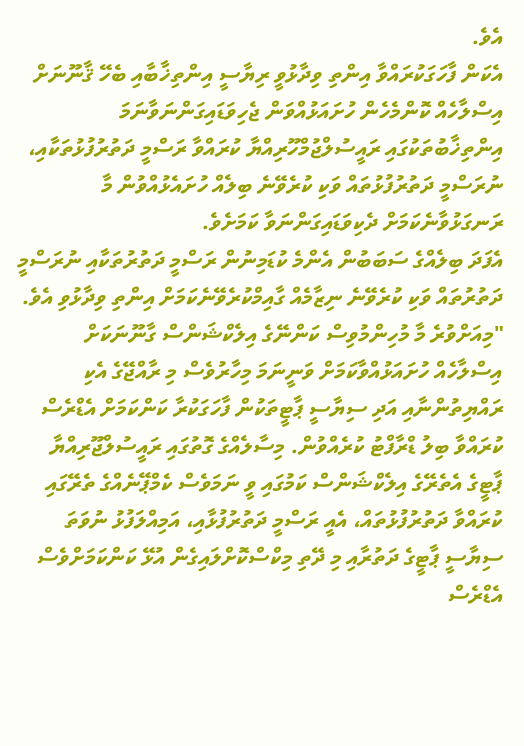އެވެ.
އެކަން ފާހަގަކުރައްވާ އިންތި ވިދާޅުވީ ރިޔާސީ އިންތިޚާބާއި ބެހޭ ޤާނޫނަށް އިސްލާހެއް ކޮންމެހެން ހުށައަޅުއްވަން ޖެހިވަޑައިގަންނަވާނަމަ އިންތިޚާބުތަކުގައި ރައީސުލްޖުމްހޫރިއްޔާ ކުރައްވާ ރަސްމީ ދަތުރުފުޅުތަކާއި، ނުރަސްމީ ދަތުރުފުޅުތައް ވަކި ކުރެވޭނެ ބިލެއް ހުށައެޅުއްވުން މާ ރަނގަޅުވާނެކަމަށް ދެކިވަޑައިގަންނަވާ ކަމަށެވެ.
އެފަދަ ބިލެއްގެ ސަބަބުން އެންމެ ކުޑަމިނުން ރަސްމީ ދަތުރުތަކާއި ނުރަސްމީ ދަތުރުތައް ވަކި ކުރެވޭނެ ނިޒާމެއް ގާއިމްކުރެވޭނެކަމަށް އިންތި ވިދާޅުވި އެވެ.
"މިއަށްވުރެ މާ މުހިންމުވިސް ކަންނޭގެ އިލެކްޝަންސް ގާނޫނަކަށް އިސްލާހެއް ހުށައަޅުއްވާކަމަށް ވަނީނަމަ މިހާރުވެސް މި ރާއްޖޭގެ އެކި ރައްޔިތުންނާއި އަދި ސިޔާސީ ޕާޓީތަކުން ފާހަގަކުރާ ކަންކަމަށް އެޑްރެސް ކުރައްވާ ބިލު ޑްރާފްޓު ކުރެއްވުން. މިސާލެއްގެ ގޮތުގައި ރައީސުލްޖޫރިއްޔާ ޕާޓީގެ އެތެރޭގެ އިލެކްޝަންސް ކަމުގައި ވީ ނަމަވެސް ކެމްޕޭނެއްގެ ތެރޭގައި ކުރައްވާ ދަތުރުފުޅުތައް، އެއީ ރަސްމީ ދަތުރުފުޅާއި، އަމިއްލަފުޅު ނުވަތަ ސިޔާސީ ޕާޓީގެ ދަތުރާއި މި ދޭތި މިކްސްކޮށްލައިގެން އުޅޭ ކަންކަމަށްވެސް އެޑްރެސް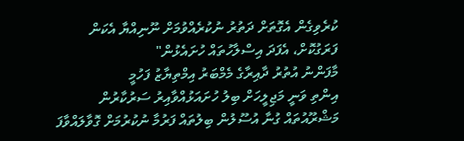ކުރެވިގެން އެގޮތަށް ދަތުރު ނުކުރެއްވުމަށް ނޫނިއްޔާ އެކަން ފަރަގުކޮށް، އެފަދަ އިސްލާހުތައް ހުށައެޅުން"
މާފަންނު އުތުރު ދާއިރާގެ މެމްބަރު އިމްތިޔާޒު ފަހުމީ
އިންތި ވަނީ މަޖިލީހަށް ބިލު ހުށައަޅުއްވާއިރު ސަރުކާރުން މަޝްރޫއުތައް ގުނާ އުސޫލުން ބިލުތައް ފަރުމާ ނުކުރުމަށް ގޮވާލައްވާފަ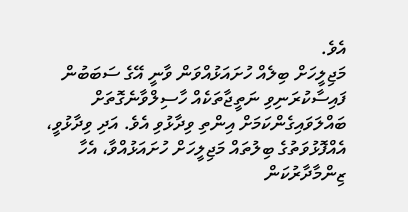އެވެ.
މަޖިލީހަށް ބިލެއް ހުށައަޅުއްވަން ވާނީ އޭގެ ސަބަބުން ފައިސާކުރަނިވި ނަތީޖާތަކެއް ހާސިލްވާނެގޮތަށް ބައްލަވައިގެންކަމަށް އިންތި ވިދާޅުވި އެވެ. އަދި ވިދާޅުވީ، އެއްފޮޅުވަތުގެ ބިލުތައް މަޖިލީހަށް ހުށައަޅުއްވާ، އެހާ ޒިންމާދާރުކަން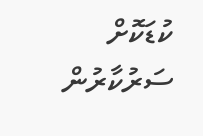ކުޑަކޮށް ސަރުކާރުން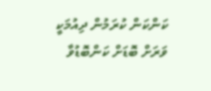ކަންކަން ކުރަމުން ދިއުމަކީ ވަރަށް ބޮޑަށް ކަންބޮޑުވާ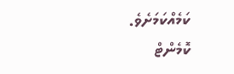ކަމެއްކަމަށެވެ.
ކޮމެންޓް